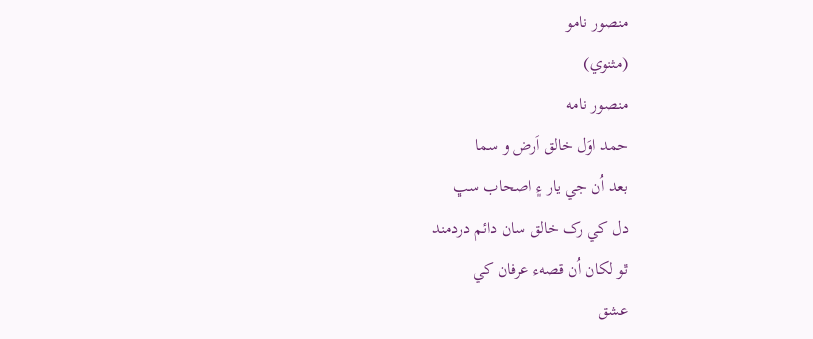منصور نامو
(مثنوي)
منصور نامه
حمد اوَل خالق اَرض و سما
بعد اُن جي يار ۽ اصحاب سڀ
دل کي رک خالق سان دائم دردمند
ٿو لکان اُن قصهء عرفان کي
عشق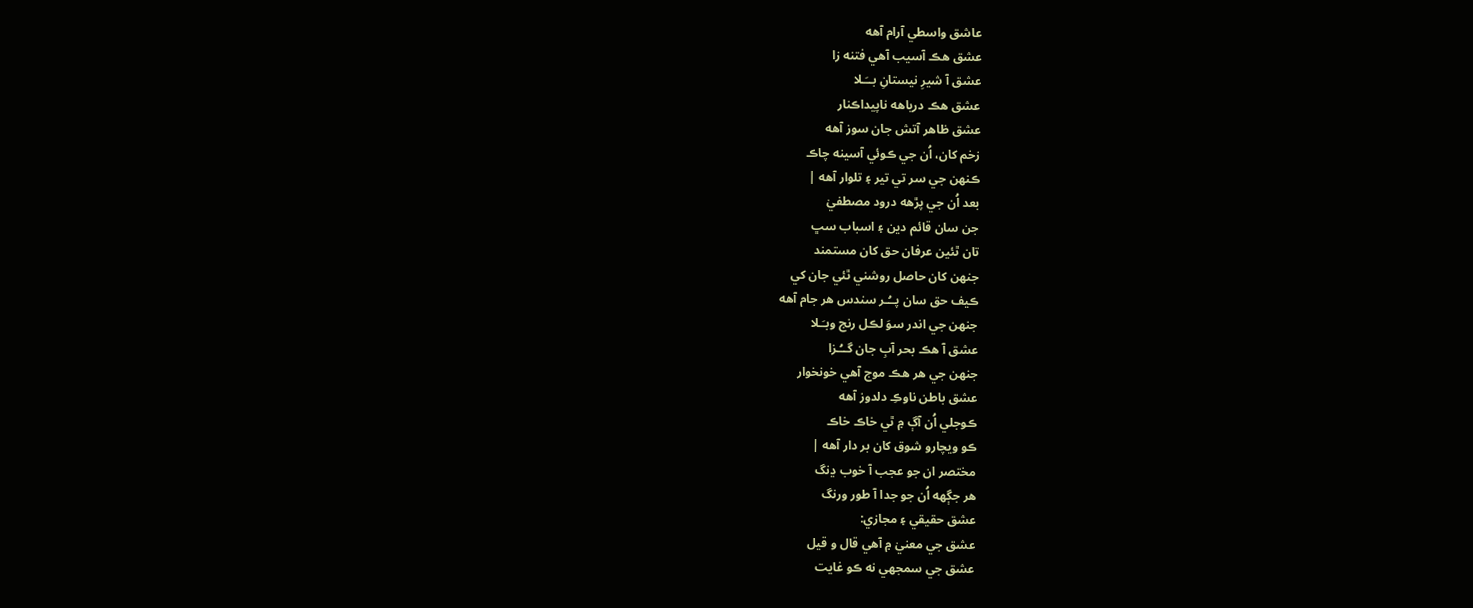عاشق واسطي آرام آهه
عشق هڪ آسيب آهي فتنه زا
عشق آ شيرِ نيستانِ بــَـلا
عشق هڪ درياهه ناپيداڪنار
عشق ظاهر آتش جان سوز آهه
زخم کان، اُن جي ڪوئي آسينه چاڪ
ڪنهن جي سر تي تير ۽ تلوار آهه |
بعد اُن جي پڙهه درود مصطفيٰ
جن سان قائم دين ۽ اسباب سڀ
تان ٿئين عرفان حق کان مستمند
جنهن کان حاصل روشني ٿئي جان کي
ڪيف حق سان پــُـر سندس هر جام آهه
جنهن جي اندر سوَ لڪل رنج وبـَـلا
عشق آ هڪ بحر آبِ جان گــُـزا
جنهن جي هر هڪ موج آهي خونخوار
عشق باطن ناوڪِ دلدوز آهه
ڪوجلي اُن آڳ ۾ ٿي خاڪ خاڪ
ڪو ويچارو شوق کان بر دار آهه |
مختصر ان جو عجب آ خوب ڍنگ
هر جڳهه اُن جو جدا آ طور ورنگ
عشق حقيقي ۽ مجازي:
عشق جي معنيٰ ۾ آهي قال و قيل
عشق جي سمجهي نه ڪو غايت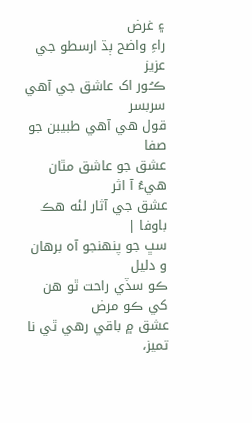۽ غرض
راءِ واضح ٻڌ ارسطو جي عزيز
ڪـُـور اک عاشق جي آهي سربسر
قول هي آهي طبيبن جو صفا
عشق جو عاشق مٿان هيءُ آ اثر
عشق جي آثار لئه هڪ باوفا |
سڀ جو پنهنجو آه برهان و دليل
ڪو سڏي راحت ٿو هن کي ڪو مرض
عشق ۾ باقي رهي ٿي نا تميز،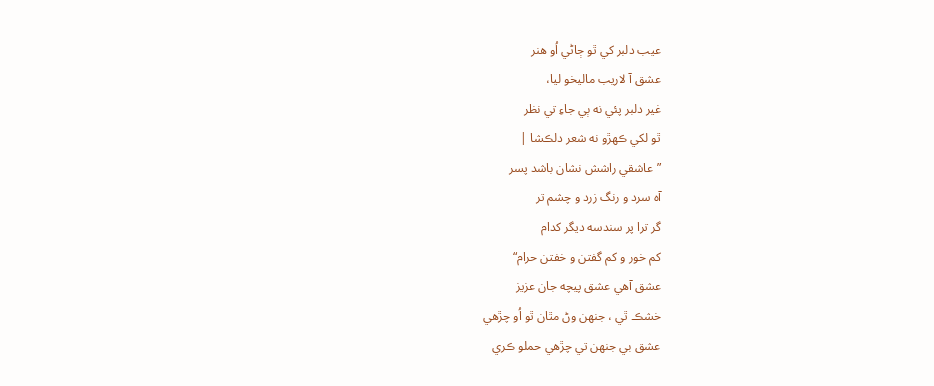عيب دلبر کي ٿو ڄاڻي اُو هنر
عشق آ لاريب ماليخو ليا،
غير دلبر پئي نه ٻي جاءِ تي نظر
ٿو لکي ڪهڙو نه شعر دلڪشا |
”عاشقي راشش نشان باشد پسر
آه سرد و رنگ زرد و چشم تر
گر ترا پر سندسه ديگر کدام
کم خور و کم گفتن و خفتن حرام“
عشق آهي عشق پيچه جان عزيز
خشڪ ٿي ، جنهن وڻ مٿان ٿو اُو چڙهي
عشق بي جنهن تي چڙهي حملو ڪري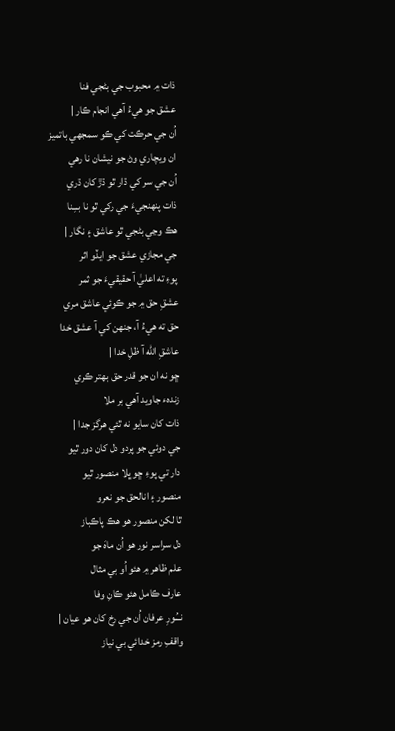ذات ۾ محبوب جي بڻجي فنا
عشق جو هيءُ آهي انجام ڪار |
اُن جي حرڪت کي ڪو سمجهي باتميز
ان ويچاري وڻ جو نيشان نا رهي
اُن جي سر کي ڌار ٿو ڌڙ کان ڌري
ذات پنهنجيءَ جي رکي ٿو نا بــِـنا
هڪ وڃي بڻجي ٿو عاشق ۽ نگار |
جي مجازي عشق جو ايڏو اثر
پوءِ ته اعليٰ آ حقيقيءَ جو ثمر
عشقِ حق ۾ جو ڪوئي عاشق مري
حق ته هيءُ آ، جنهن کي آ عشق خدا
عاشقِ الله آ ظلِ خدا |
ڇو نه ان جو قدر حق بهتر ڪري
زندهء جاويد آهي بر ملا
ذات کان سايو نه ٿئي هرگز جدا |
جي دوئي جو پردو دل کان دور ٿيو
دار تي پوءِ ڇو ڀلا منصور ٿيو
منصور ۽ انالحق جو نعرو
ٿا لکن منصور هو هڪ پاڪباز
دل سراسر نور هو اُن ماهَ جو
علم ظاهر ۾ هئو اُو بي مثال
عارف ڪامل هئو ڪانِ وفا
نــُـورِ عرفان اُن جي رخ کان هو عيان |
واقفِ رمز خدائي بي نياز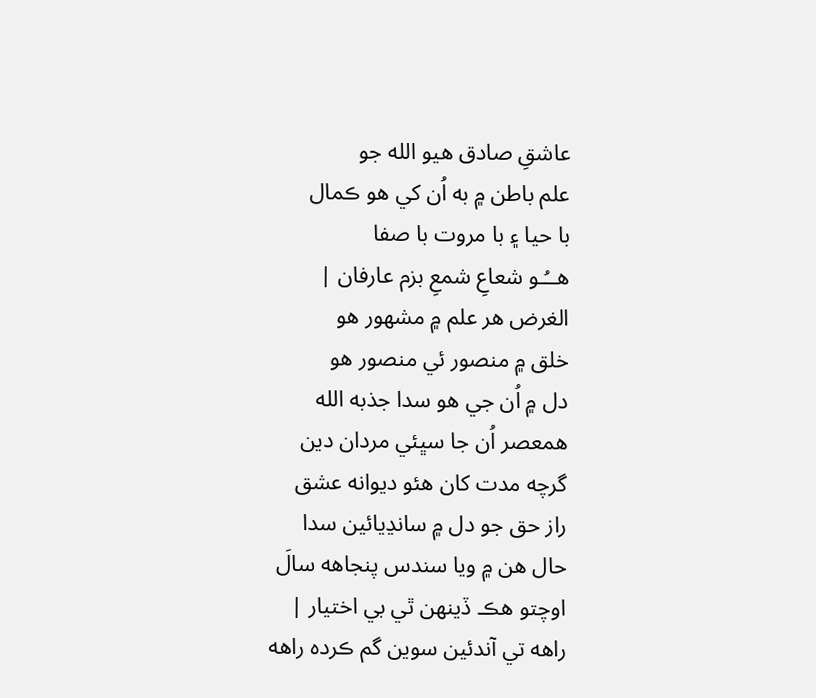عاشقِ صادق هيو الله جو
علم باطن ۾ به اُن کي هو ڪمال
با حيا ۽ با مروت با صفا
هــُـو شعاعِ شمعِ بزم عارفان |
الغرض هر علم ۾ مشهور هو
خلق ۾ منصور ئي منصور هو
دل ۾ اُن جي هو سدا جذبه الله
همعصر اُن جا سڀئي مردان دين
گرچه مدت کان هئو ديوانه عشق
راز حق جو دل ۾ سانڍيائين سدا
حال هن ۾ ويا سندس پنجاهه سالَ
اوچتو هڪ ڏينهن ٿي بي اختيار |
راهه تي آندئين سوين گم ڪرده راهه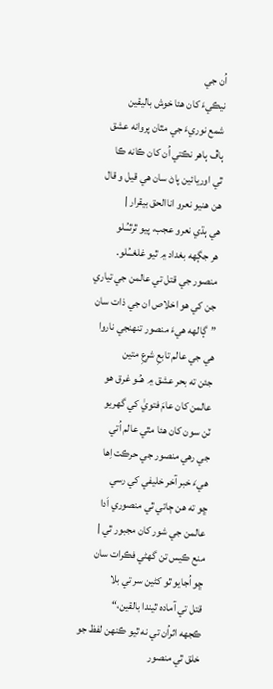اُن جي
نيڪيءَ کان هئا خوش باليقين
شمع نوريءَ جي مٿان پروانه عشق
ٻاڦ ٻاهر نڪتي اُن کان ڪانه ڪا
ٿي اوريائين پاڻ سان هي قيل و قال
هن هنيو نعرو اناالحق بيقرار |
هي ٻڌي نعرو عجب، پيو ٿرٿــُـلو
هر جڳهه بغداد ۾ ٿيو غلغــُـلو.
منصور جي قتل تي عالمن جي تياري
جن کي هو اخلاص ان جي ذات سان
”ڳالهه هيءَ منصور تنهنجي ناروا
هي جي عالم تابعِ شرعِ متين
جئن ته بحر عشق ۾ هـُـو غرق هو
عالمن کان عامَ فتويٰ کي گهريو
ٽن سون کان هئا مٿي عالم اُتي
جي رهي منصور جي حرڪت اِها
هيءَ خبر آخر خليفي کي رسي
ڇو ته هن ڄاتي ٿي منصوري اَدا
عالمن جي شور کان مجبور ٿي |
منع ڪيس تن گهڻي فڪرات سان
ڇو اُجايو ٿو کڻين سر تي بلا
قتل تي آماده ٿيندا بالقين،“
ڪجهه اثراُن تي نه ٿيو ڪنهن لفظ جو
خلق ٿي منصور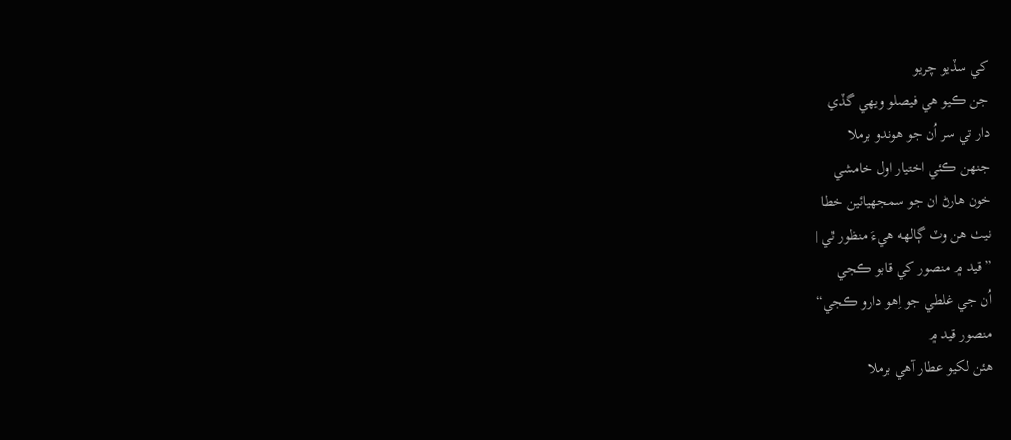کي سڏيو چريو
جن ڪيو هي فيصلو ويهي گڏي
دار تي سر اُن جو هوندو برملا
جنهن ڪئي اختيار اول خامشي
خون هارڻ ان جو سمجهيائين خطا
نيٺ هن وٽ ڳالهه هيءَ منظور ٿي |
”قيد ۾ منصور کي قابو ڪجي
اُن جي غلطي جو اِهو دارو ڪجي“
منصور قيد ۾
هئن لکيو عطار آهي برملا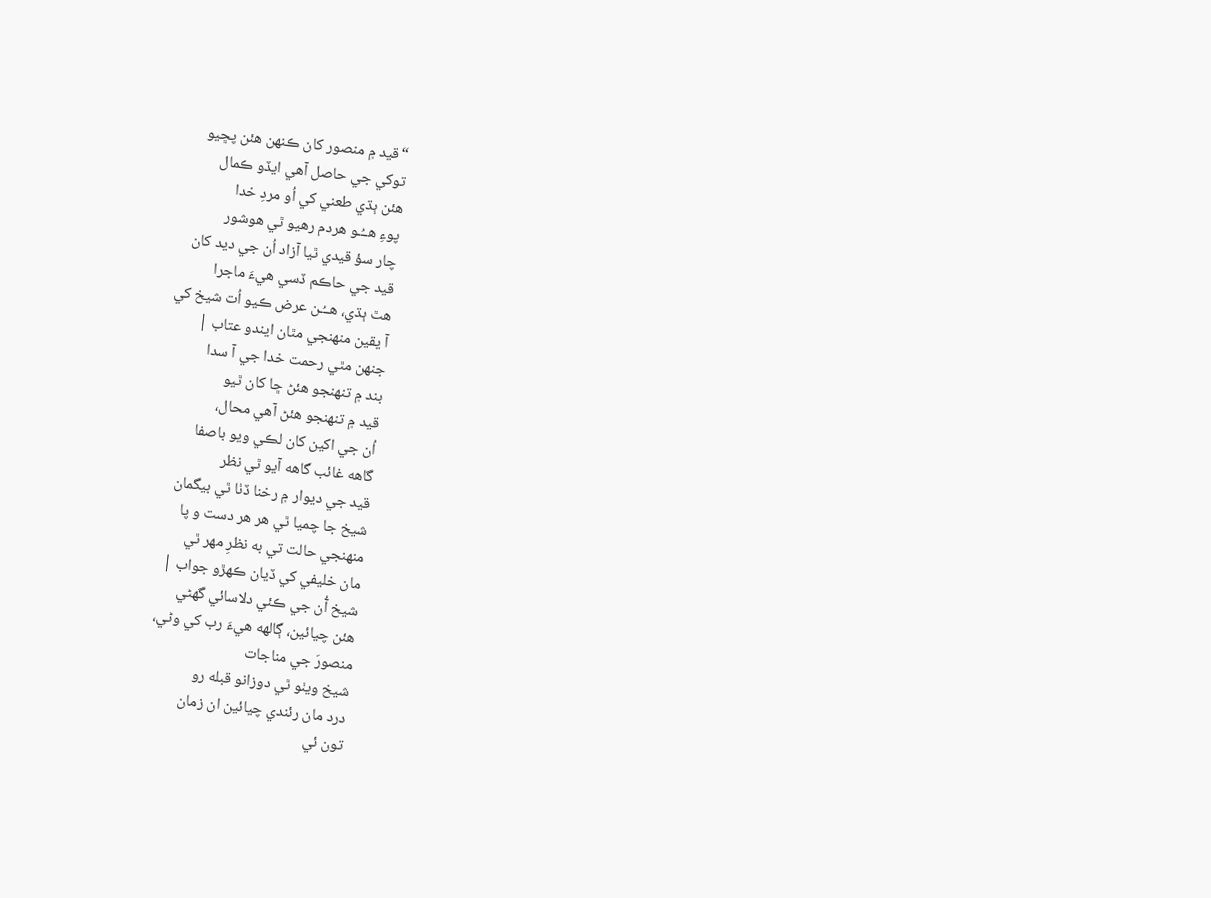“قيد ۾ منصور کان ڪنهن هئن پڇيو
توکي جي حاصل آهي ايڏو ڪمال
هئن ٻڌي طعني کي اُو مردِ خدا
پوءِ هــُـو هردم رهيو ٿي هوشور
چار سؤ قيدي ٿيا آزاد اُن جي ديد کان
قيد جي حاڪم ڏسي هيءَ ماجرا
هٿ ٻڌي، هــُـن عرض ڪيو اُت شيخ کي
آ يقين منهنجي مٿان ايندو عتاب |
جنهن مٿي رحمت خدا جي آ سدا
بند ۾ تنهنجو هئڻ ڇا کان ٿيو
قيد ۾ تنهنجو هئڻ آهي محال،
اُن جي اکين کان لڪي ويو باصفا
گاهه غائب گاهه آيو ٿي نظر
قيد جي ديوار ۾ رخنا ڏٺا ٿي بيگمان
شيخ جا چميا ٿي هر هر دست و پا
منهنجي حالت تي به نظرِ مهر ٿي
مان خليفي کي ڏيان ڪهڙو جواب |
شيخ آُن جي ڪئي دلاسائي گهڻي
هئن چيائين، ڳالهه هيءَ رب کي وڻي،
منصورَ جي مناجات
شيخ ويٺو ٿي دوزانو قبله رو
درد مان رئندي چيائين ان زمان
تون ئي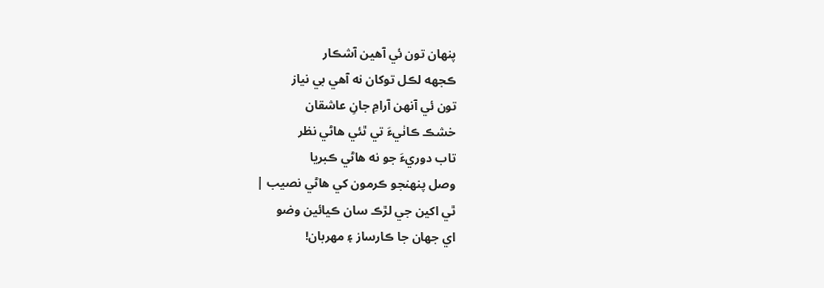پنهان تون ئي آهين آشڪار
ڪجهه لڪل توکان نه آهي بي نياز
تون ئي آنهن آرامِ جانِ عاشقان
خشڪ ڪاٺيءَ تي ٿئي هاڻي نظر
تاب دوريءَ جو نه هاڻي ڪبريا
وصل پنهنجو ڪرمون کي هاڻي نصيب |
ٿي اکين جي لڙڪ سان ڪيائين وضو
اي جهان جا ڪارساز ۽ مهربان!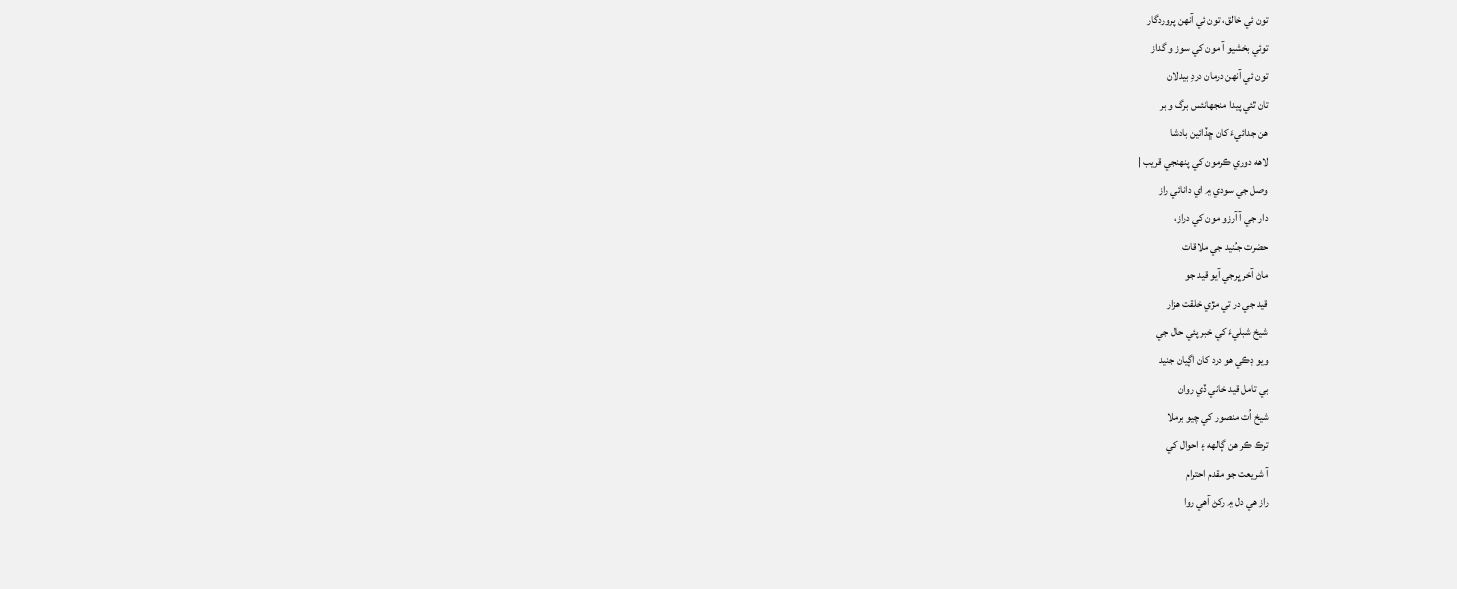تون ئي خالق، تون ئي آنهن پروردگار
توئي بخشيو آ مون کي سوز و گداز
تون ئي آنهن درمان دردِ بيدلان
تان ٿئي پيدا منجهانئس برگ و بر
هن جدائيءَ کان ڇڏائين بادشا
لاهه دوري ڪرمون کي پنهنجي قريب |
وصل جي سودي ۾ اي دانائي راز
دار جي آ آرزو مون کي دراز،
حضرت جـُنيد جي ملاقات
ماڻ آخر ڀرجي آيو قيد جو
قيد جي در تي مڙي خلقت هزار
شيخ شبليءَ کي خبر پئي حال جي
ويو ڊڪي هو درد کان اڳيان جنيد
بي تامل قيد خاني ڏي روان
شيخ اُت منصور کي چيو برملا
ترڪ ڪر هن ڳالهه ۽ احوال کي
آ شريعت جو مقدم احترام
راز هي دل ۾ رکڻ آهي روا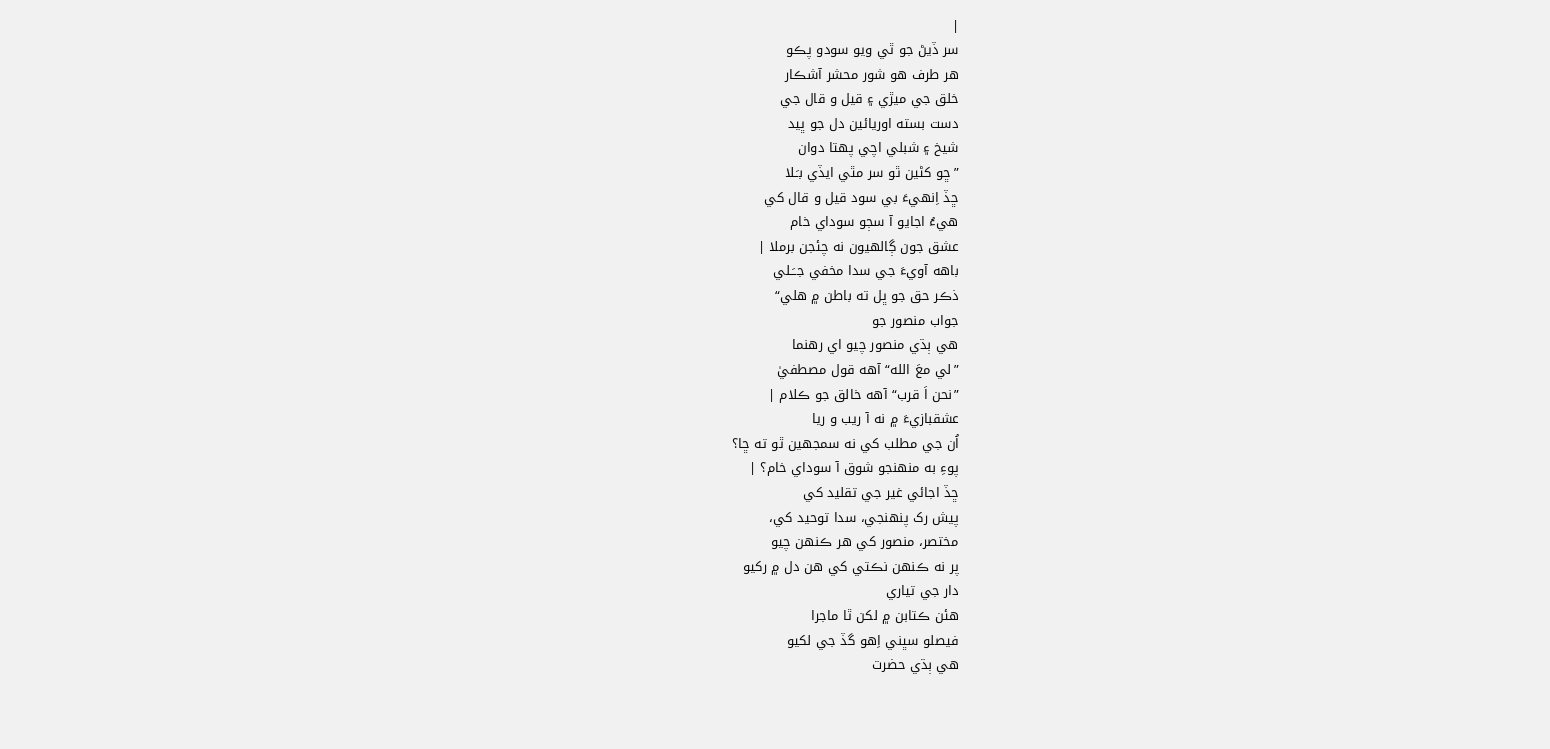|
سر ڏيڻ جو ٿي ويو سودو پڪو
هر طرف هو شور محشر آشڪار
خلق جي ميڙي ۽ قيل و قال جي
دست بسته اوريائين دل جو ڀيد
شيخ ۽ شبلي اچي پهتا دوان
”ڇو کڻين ٿو سر مٿي ايڏي بـَـلا
ڇڏ اِنهيءَ بي سود قيل و قال کي
هيءُ اجايو آ سڄو سوداي خام
عشق جون ڳالهيون نه چئجن برملا |
باهه آويءَ جي سدا مخفي جــَـلي
ذڪر حق جو ڀل ته باطن ۾ هلي“
جواب منصور جو
هي ٻڌي منصور چيو اي رهنما
”لي معَ الله“ آهه قول مصطفيٰ
”نحن اَ قرب“ آهه خالق جو ڪلام |
عشقبازيءَ ۾ نه آ ريب و ريا
اُن جي مطلب کي نه سمجهين ٿو ته ڇا؟
پوءِ به منهنجو شوق آ سوداي خام؟ |
ڇڏ اجائي غير جي تقليد کي
پيش رک پنهنجي، سدا توحيد کي،
مختصر، منصور کي هر ڪنهن چيو
پر نه ڪنهن نڪتي کي هن دل ۾ رکيو
دار جي تياري
هئن ڪتابن ۾ لکن ٿا ماجرا
فيصلو سڀني اِهو گڏ جي لکيو
هي ٻڌي حضرت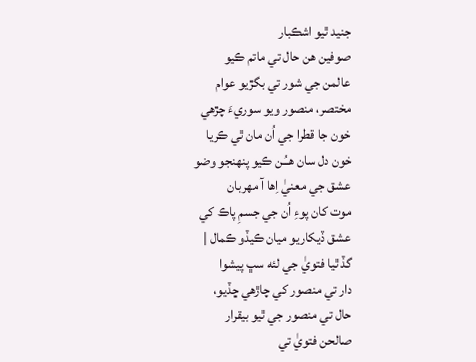جنيد ٿيو اشڪبار
صوفين هن حال تي ماتم ڪيو
عالمن جي شور تي بگڙيو عوام
مختصر، منصور ويو سوريءَ چڙهي
خون جا قطرا جي اُن مان ٿي ڪريا
خون دل سان هــُـن ڪيو پنهنجو وضو
عشق جي معنيٰ اِها آ مهربان
موت کان پوءِ اُن جي جسمِ پاڪ کي
عشق ڏيکاريو ميان ڪيڏو ڪمال |
گڏ ٿيا فتويٰ جي لئه سڀ پيشوا
دار تي منصور کي چاڙهي ڇڏيو،
حال تي منصور جي ٿيو بيقرار
صالحن فتويٰ تي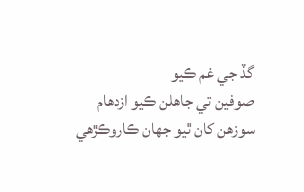گڏ جي غم ڪيو
صوفين تي جاهلن ڪيو ازدهام
سوزهن کان ٿيو جهان ڪاروڪڙهي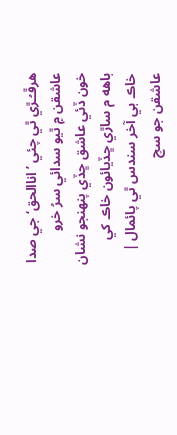هرڦـُـڙي ٿي چئي ’اناالحق‘ جي صدا
عاشقن ۾ ٿيو سدائي سرُ خرو
خون ڏئي عاشق ڇڏي پنهنجو نشان
باهه م ساڙي ڇڏيائون خاڪ کي
خاڪ بي آخر سندس ٿي پائمال |
عاشقن جو سچ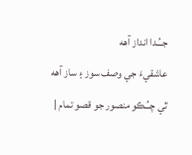جــُـدا انداز آهه
عاشقيءَ جي وصف سوز ۽ ساز آهه
ٿي چــُـڪو منصور جو قصو تمام |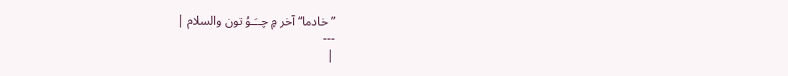”خادما“ آخر ۾ چــَـوُ تون والسلام |
---
|